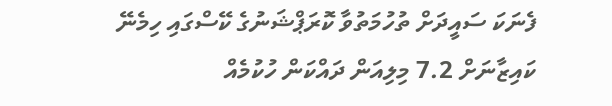ފެނަކަ ސައީދަށް ތުހުމަތުވާ ކޮރަޕްޝަނުގެ ކޭސްގައި ހިމެނޭ ކައިޒާނަށް 7.2 މިލިއަން ދައްކަން ހުކުމެއް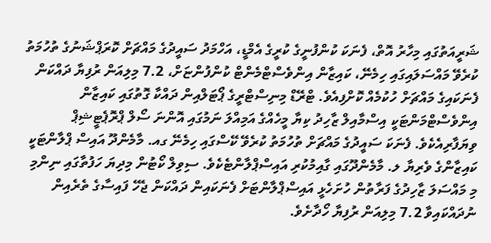ޝަރީއަތުގައި މިހާރު އޮތް، ފެނަކަ ކުންފުނީގެ ކުރީގެ އެމްޑީ، އަހްމަދު ސައީދުގެ މައްޗަށް ކޮރަޕްޝަނުގެ ތުހުމަތު ކުރެވޭ މައްސަލައިގައި ހިމެނޭ، ކައިޒާން އިންވެސްޓްމެންޓް ކުންފުންޏަށް، 7.2 މިލިއަން ރުފިޔާ ދައްކަން ފެނަކައިގެ މައްޗަށް ހުކުމެއް ކޮށްފިއެވެ. ޓްރޭޑް މިނިސްޓްރީގެ ޕޯޓަލްއިން ދައްކާ ގޮތުގައި ކައިޒާން އިންވެސްޓްމަންޓަކީ އިސްމާއިލް ޒާހިދު ކިޔާ މީހެއްގެ އަމިއްލަ ނަމުގައި އޮންނަ ސޯލް ޕްރޮޕެޓީޝިޕް ވިޔަފާރިއެކެވެ. ފެނަކަ ސައީދުގެ މައްޗަށް ތުހުމަތު ކުރެވޭ ކޭސްގައި ހިމެނޭ ގއ. މާމެންދޫ އައިސް ޕްލާންޓަކީ ކައިޒާންގެ ވެރިޔާ ލ. މާމެންދޫގައި ގާއިމުކުރި އައިސްޕްލާންޓެކެވެ. ސިވިލް ކޯޓުން މިދިޔަ ހަފުތާގައި ނިންމި މި މައްސަލަ ޒާހިދުގެ ފަރާތުން ހުށަހެޅީ އައިސްޕްލާންޓަށް ފެނަކައިން ދައްކަން ޖެހޭ ފައިސާގެ ތެރެއިން ނުދައްކައިވާ 7.2 މިލިއަން ރުފިޔާ ހޯދާށެވެ.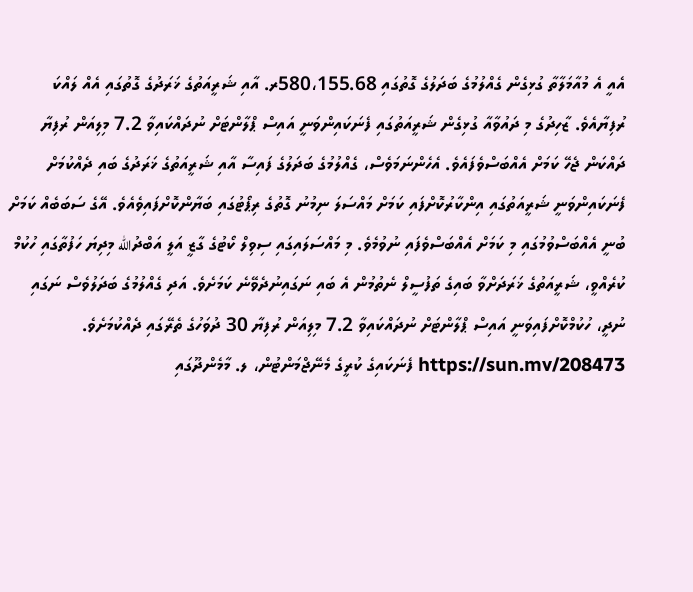އެއީ އެ މުއާމަލާތާ ގުޅިގެން ގެއްލުމުގެ ބަދަލުގެ ގޮތުގައި 580،155.68ރ. އާއި ޝަރީއަތުގެ ޚަރަދުގެ ގޮތުގައި އެއް ލައްކަ ރުފިޔާއެވެ. ޒާހިދުގެ މި ދައުވާއާ ގުޅިގެން ޝަރީއަތުގައި ފެނަކައިންވަނީ އައިސް ޕްލާންޓަށް ނުދައްކައިވާ 7.2 މިލިއަން ރުފިޔާ ދައްކަން ޖެހޭ ކަމަށް އެއްބަސްވެފައެވެ. އެހެންނަމަވެސް، ގެއްލުމުގެ ބަދަލުގެ ފައިސާ އާއި ޝަރީއަތުގެ ޚަރަދުގެ ބައި ދެއްކުމަށް ފެނަކައިންވަނީ ޝަރީއަތުގައި އިންކާރުކޮށްފައި ކަމަށް މައްސަލަ ނިމުނު ގޮތުގެ ރިޕޯޓުގައި ބަޔާންކޮށްފައިވެއެވެ. އޭގެ ސަބަބެއް ކަމަށް ބުނީ އެއްބަސްވުމުގައި މި ކަމަށް އެއްބަސްވެފައި ނުވުމެވެ. މި މައްސަލައިގައި ސިވިލް ކޯޓުގެ ގާޒީ އަލީ އަބްދުالله މިދިޔަ ހަފުތާގައި ހުކުމް ކުރެއްވީ، ޝަރީއަތުގެ ޚަރަދަށްވާ ބައިގެ ތަފުސީލް ނެތުމުން އެ ބައި ނަގައިނުދެވޭނެ ކަމަށެވެ. އަދި ގެއްލުމުގެ ބަދަލުވެސް ނަގައި ނުދީ، ހުކުމްކޮށްފައިވަނީ އައިސް ޕްލާންޓަށް ނުދައްކައިވާ 7.2 މިލިއަން ރުފިޔާ 30 ދުވަހުގެ ތެރޭގައި ދެއްކުމަށެވެ. https://sun.mv/208473 ފެނަކައިގެ ކުރީގެ މެނޭޖްމަންޓުން، ލ. މާމެންދޫގައި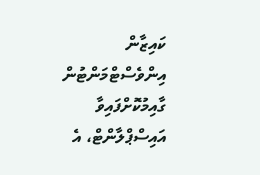ކައިޒާން އިންވެސްޓްމަންޓުން ގާއިމުކޮށްފައިވާ އައިސްޕްލާންޓް، އެ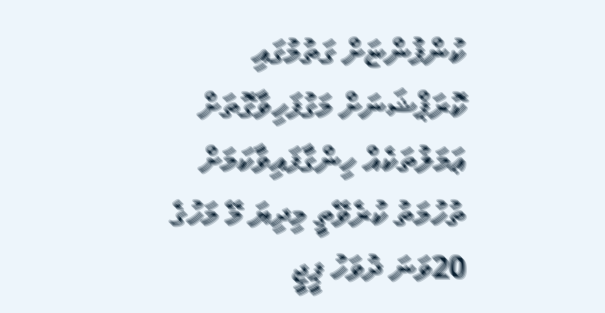ކުންފުންޏަށް ގަތުމުގައި ކޮރަޕްޝަނަށް މަގުފަހިވާގޮތަށް ޢަމަލުތަކެއް ހިންގާފައިވާކަމަށް ތުހުމަތު ކުރެވޭތީ މިދިޔަ މޭ މަހުގެ 20ވަނަ ދުވަހު ޕީޖީ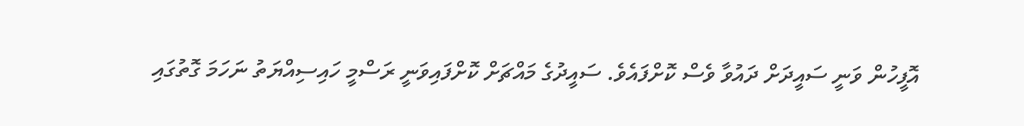އޮފީހުން ވަނީ ސައީދަށް ދައުވާ ވެސް ކޮށްފައެވެ. ސައީދުގެ މައްޗަށް ކޮށްފައިވަނީ ރަސްމީ ހައިސިއްޔަތު ނަހަމަ ގޮތުގައި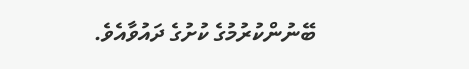ބޭނުންކުރުމުގެ ކުށުގެ ދައުވާއެވެ.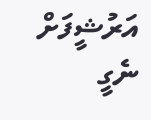އަރުޝީފަށް ނެގީ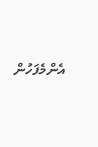އެންމެފަހުން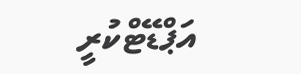އަޕްޑޭޓްކުރީ